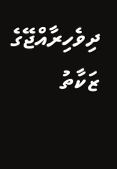ދިވެހިރާއްޖޭގެ ޒަކާތު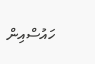ހައުސްއިން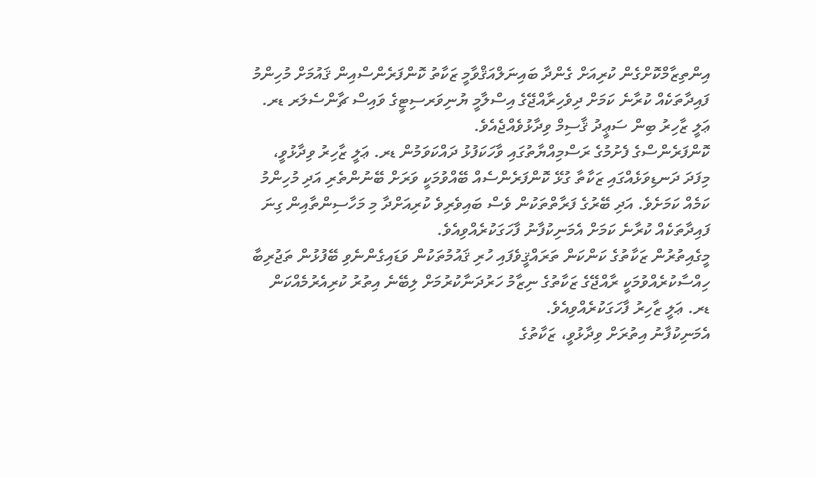އިންތިޒާމްކޮށްގެން ކުރިއަށް ގެންދާ ބައިނަލްއަޤްވާމީ ޒަކާތު ކޮންފަރެންސްއިން ޤައުމަށް މުހިންމު ފައިދާތަކެއް ކުރާނެ ކަމަށް ދިވެހިރާއްޖޭގެ އިސްލާމީ ޔުނިވަރސިޓީގެ ވައިސް ޗާންސެލަރ ޑރ. ޢަލީ ޒާހިރު ބިން ސަޢީދު ޤާސިމް ވިދާޅުވެއްޖެއެވެ.
ކޮންފަރެންސްގެ ފެށުމުގެ ރަސްމިއްޔާތުގައި ވާހަކަފުޅު ދައްކަވަމުން ޑރ. ޢަލީ ޒާހިރު ވިދާޅުވީ، މިފަދަ ދަނޑިވަޅެއްގައި ޒަކާތާ ގުޅޭ ކޮންފަރެންސެއް ބޭއްވުމަކީ ވަރަށް ބޭނުންތެރި އަދި މުހިންމު ކަމެއް ކަމަށެވެ. އަދި ބޭރުގެ ފަރާތްތަކުން ވެސް ބައިވެރިވެ ކުރިއަށްދާ މި މަހާސިންތާއިން ގިނަ ފައިދާތަކެއް ކުރާނެ ކަމަށް އެމަނިކުފާނު ފާހަގަކުރެއްވިއެވެ.
މީގެއިތުރުން ޒަކާތުގެ ކަންކަން ތަރައްޤީވެފައި ހުރި ޤައުމުތަކުން ވަޑައިގެންނެވި ބޭފުޅުން ތަޖުރިބާ ހިއްސާކުރެއްވުމަކީ ރާއްޖޭގެ ޒަކާތުގެ ނިޒާމު ހަރުދަނާކުރުމަށް ލިބޭނެ އިތުރު ކުރިއެރުމެއްކަން ޑރ. ޢަލީ ޒާހިރު ފާހަގަކުރެއްވިއެވެ.
އެމަނިކުފާނު އިތުރަށް ވިދާޅުވީ، ޒަކާތުގެ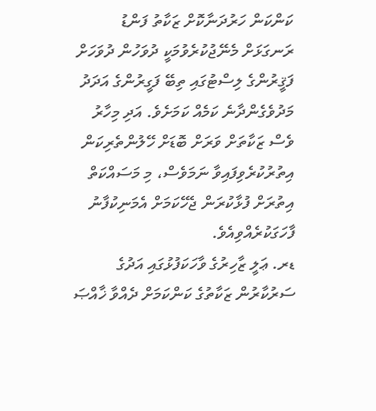ކަންކަން ހަރުދަނާކޮށް ޒަކާތު ފަންޑު ރަނގަޅަށް މެނޭޖުކުރެވުމަކީ ދުވަހުން ދުވަހަށް ފަޤީރުންގެ ލިސްޓުގައި ތިބޭ ފަގީރުންގެ އަދަދު މަދުވެގެންދާނެ ކަމެއް ކަމަށެވެ. އަދި މިހާރު ވެސް ޒަކާތަށް ވަރަށް ބޮޑަށް ހޭލުންތެރިކަން އިތުރުކުރެވިފައިވާ ނަމަވެސް، މި މަސައްކަތް އިތުރަށް ފުޅާކުރަން ޖެހޭކަމަށް އެމަނިކުފާނު ފާހަގަކުރެއްވިއެވެ.
ޑރ. ޢަލީ ޒާހިރުގެ ވާހަކަފުޅުގައި އަދުގެ ސަރުކާރުން ޒަކާތުގެ ކަންކަމަށް ދެއްވާ ޚާއްޞަ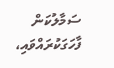ސަމާލުކަން ފާހަގަކުރައްވައި،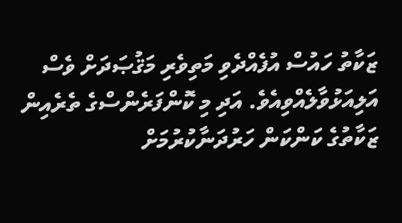ޒަކާތު ހައުސް އުފެއްދެވި މަތިވެރި މަޤުޞަދަށް ވެސް އަލިއަޅުވާލެއްވިއެވެ. އަދި މި ކޮންފަރެންސްގެ ތެރެއިން ޒަކާތުގެ ކަންކަން ހަރުދަނާކުރުމަށް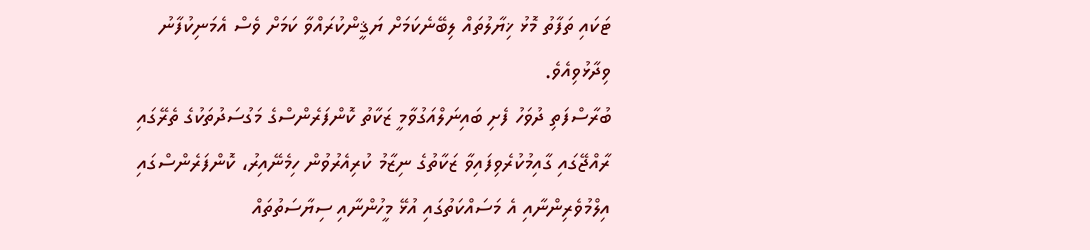ޓަކައި ތަފާތު މޮޅު ޚިޔާލުތައް ލިބޭނެކަމަށް ޔަޤީންކުރައްވާ ކަމަށް ވެސް އެމަނިކުފާނު ވިދާޅުވިއެވެ.
ބުރާސްފަތި ދުވަހު ފެށި ބައިނަލްއަގުވާމީ ޒަކާތު ކޮންފަރެންސްގެ މަގުސަދުތަކުގެ ތެރޭގައި ރާއްޖޭގައި ގާއިމުކުރެވިފައިވާ ޒަކާތުގެ ނިޒާމު ކުރިއެރުވުން ހިމެނޭއިރު، ކޮންފަރެންސްގައި އިލްމުވެރިންނާއި އެ މަސައްކަތުގައި އުޅޭ މީހުންނާއި ސިޔާސަތުތައް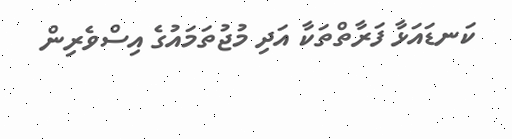ކަނޑައަޅާ ފަރާތްތަކާ އަދި މުޖުތަމައުގެ އިސްވެރިން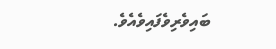ބައިވެރިވެފައިވެއެވެ.